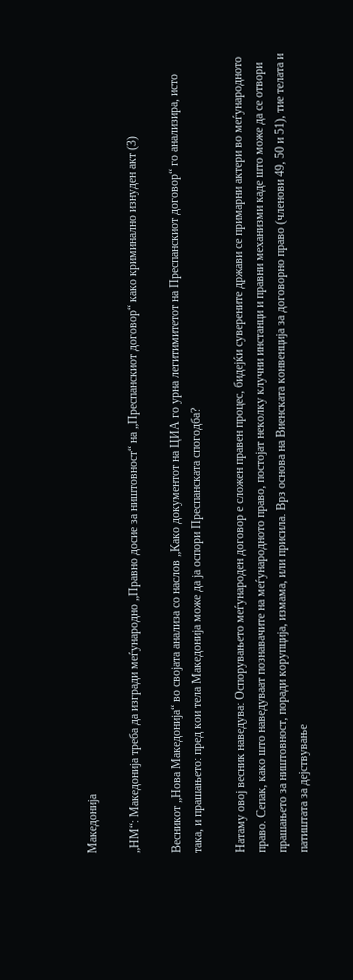Македонија

„НМ“: Македонија треба да изгради меѓународно „Правно досие за ништовност“ на „Преспанскиот договор“ како криминално изнуден акт (3)

Весникот „Нова Македонија“ во својата анализа со наслов „Како документот на ЦИА го урна легитимитетот на Преспанскиот договор“ го анализира, исто така, и прашањето: пред кои тела Македонија може да ја оспори Преспанската спогодба?

Натаму овој весник наведува: Оспорувањето меѓународен договор е сложен правен процес, бидејќи суверените држави се примарни актери во меѓународното право. Сепак, како што наведуваат познавачите на меѓународното право, постојат неколку клучни инстанци и правни механизми каде што може да се отвори прашањето за ништовност, поради корупција, измама, или присила. Врз основа на Виенската конвенција за договорно право (членови 49, 50 и 51), тие телата и патиштата за дејствување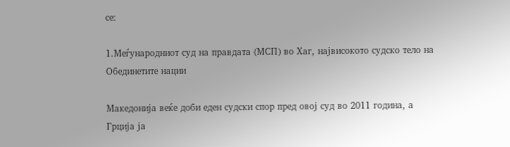се:

1.Меѓународниот суд на правдата (МСП) во Хаг, највисокото судско тело на Обединетите нации

Македонија веќе доби еден судски спор пред овој суд во 2011 година, а Грција ја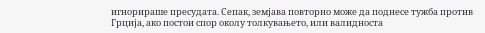игнорираше пресудата. Сепак, земјава повторно може да поднесе тужба против Грција, ако постои спор околу толкувањето, или валидноста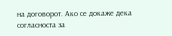на договорот. Ако се докаже дека согласноста за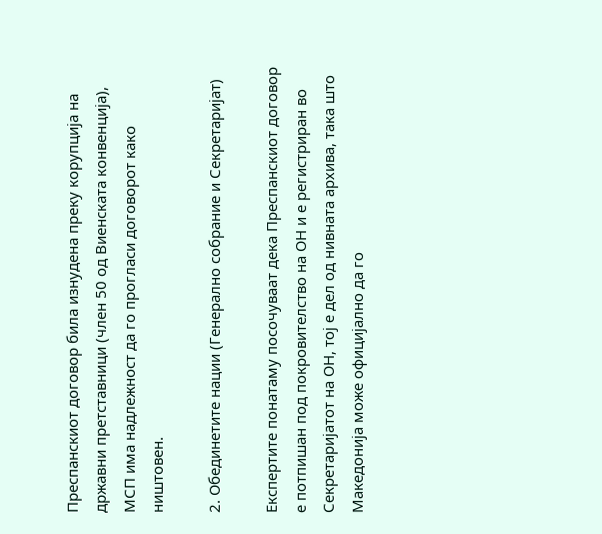Преспанскиот договор била изнудена преку корупција на државни претставници (член 50 од Виенската конвенција), МСП има надлежност да го прогласи договорот како ништовен.

2. Обединетите нации (Генерално собрание и Секретаријат)

Експертите понатаму посочуваат дека Преспанскиот договор е потпишан под покровителство на ОН и е регистриран во Секретаријатот на ОН, тој е дел од нивната архива, така што Македонија може официјално да го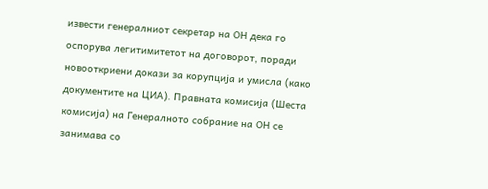извести генералниот секретар на ОН дека го оспорува легитимитетот на договорот, поради новооткриени докази за корупција и умисла (како документите на ЦИА). Правната комисија (Шеста комисија) на Генералното собрание на ОН се занимава со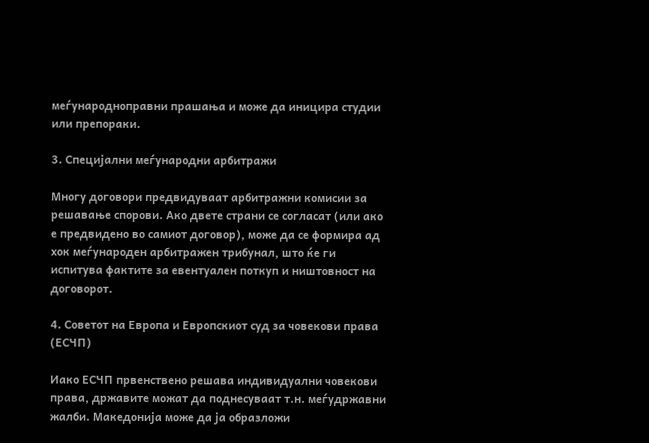меѓународноправни прашања и може да иницира студии или препораки.

3. Специјални меѓународни арбитражи

Многу договори предвидуваат арбитражни комисии за решавање спорови. Ако двете страни се согласат (или ако е предвидено во самиот договор), може да се формира ад хок меѓународен арбитражен трибунал, што ќе ги испитува фактите за евентуален поткуп и ништовност на договорот.

4. Советот на Европа и Европскиот суд за човекови права (ЕСЧП)

Иако ЕСЧП првенствено решава индивидуални човекови права, државите можат да поднесуваат т.н. меѓудржавни жалби. Македонија може да ја образложи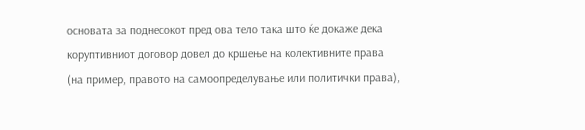основата за поднесокот пред ова тело така што ќе докаже дека коруптивниот договор довел до кршење на колективните права (на пример, правото на самоопределување или политички права),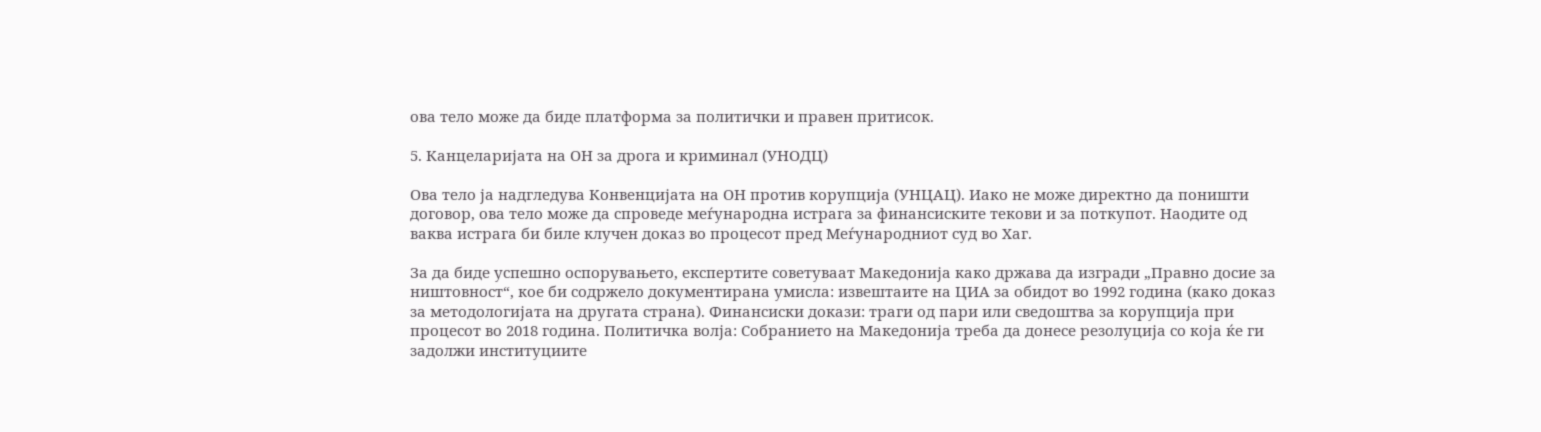ова тело може да биде платформа за политички и правен притисок.

5. Канцеларијата на ОН за дрога и криминал (УНОДЦ)

Ова тело ја надгледува Конвенцијата на ОН против корупција (УНЦАЦ). Иако не може директно да поништи договор, ова тело може да спроведе меѓународна истрага за финансиските текови и за поткупот. Наодите од ваква истрага би биле клучен доказ во процесот пред Меѓународниот суд во Хаг.

За да биде успешно оспорувањето, експертите советуваат Македонија како држава да изгради „Правно досие за ништовност“, кое би содржело документирана умисла: извештаите на ЦИА за обидот во 1992 година (како доказ за методологијата на другата страна). Финансиски докази: траги од пари или сведоштва за корупција при процесот во 2018 година. Политичка волја: Собранието на Македонија треба да донесе резолуција со која ќе ги задолжи институциите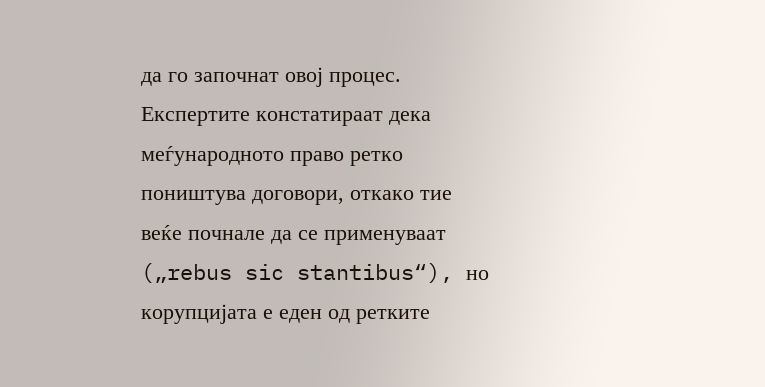да го започнат овој процес. Експертите констатираат дека меѓународното право ретко поништува договори, откако тие веќе почнале да се применуваат („rebus sic stantibus“), но корупцијата е еден од ретките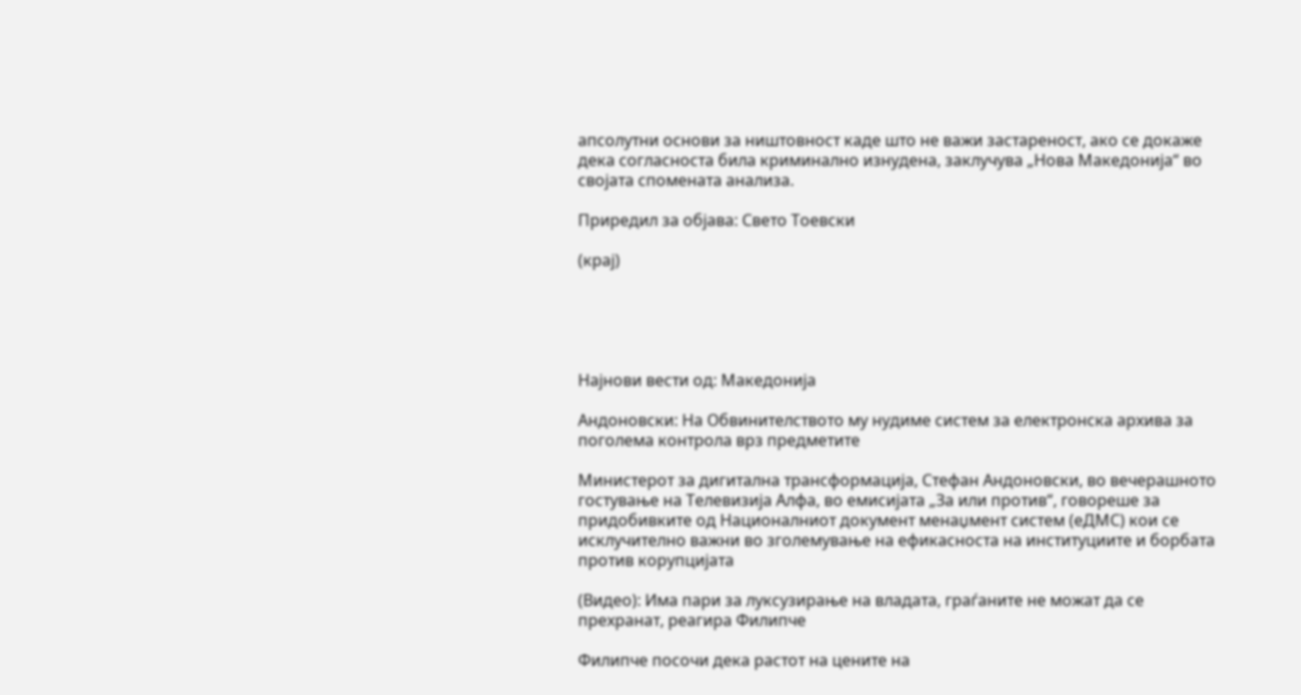апсолутни основи за ништовност каде што не важи застареност, ако се докаже дека согласноста била криминално изнудена, заклучува „Нова Македонија“ во својата спомената анализа.

Приредил за објава: Свето Тоевски

(крај)





Најнови вести од: Македонија

Андоновски: На Обвинителството му нудиме систем за електронска архива за поголема контрола врз предметите

Министерот за дигитална трансформација, Стефан Андоновски, во вечерашното гостување на Телевизија Алфа, во емисијата „За или против“, говореше за придобивките од Националниот документ менаџмент систем (еДМС) кои се исклучително важни во зголемување на ефикасноста на институциите и борбата против корупцијата

(Видео): Има пари за луксузирање на владата, граѓаните не можат да се прехранат, реагира Филипче

Филипче посочи дека растот на цените на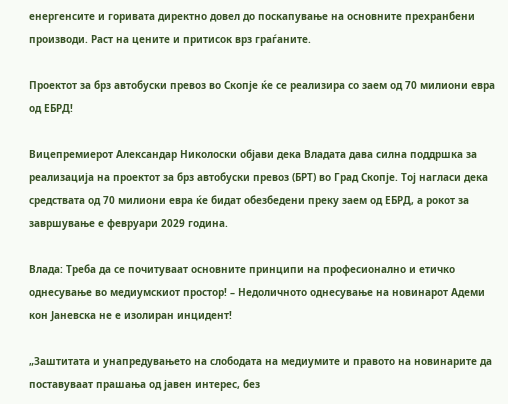енергенсите и горивата директно довел до поскапување на основните прехранбени производи. Раст на цените и притисок врз граѓаните.

Проектот за брз автобуски превоз во Скопје ќе се реализира со заем од 70 милиони евра од ЕБРД!

Вицепремиерот Александар Николоски објави дека Владата дава силна поддршка за реализација на проектот за брз автобуски превоз (БРТ) во Град Скопје. Тој нагласи дека средствата од 70 милиони евра ќе бидат обезбедени преку заем од ЕБРД, а рокот за завршување е февруари 2029 година.

Влада: Треба да се почитуваат основните принципи на професионално и етичко однесување во медиумскиот простор! – Недоличното однесување на новинарот Адеми кон Јаневска не е изолиран инцидент!

„Заштитата и унапредувањето на слободата на медиумите и правото на новинарите да поставуваат прашања од јавен интерес, без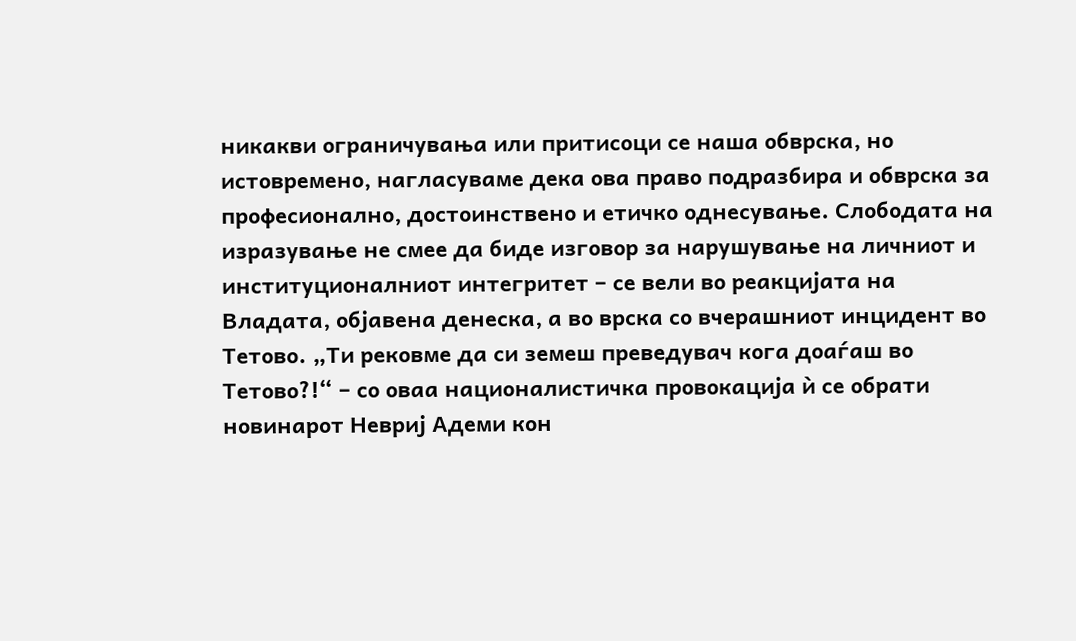никакви ограничувања или притисоци се наша обврска, но истовремено, нагласуваме дека ова право подразбира и обврска за професионално, достоинствено и етичко однесување. Слободата на изразување не смее да биде изговор за нарушување на личниот и институционалниот интегритет – се вели во реакцијата на Владата, објавена денеска, а во врска со вчерашниот инцидент во Тетово. „Ти рековме да си земеш преведувач кога доаѓаш во Тетово?!“ – со оваа националистичка провокација ѝ се обрати новинарот Невриј Адеми кон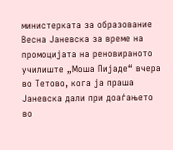министерката за образование Весна Јаневска за време на промоцијата на реновираното училиште „Моша Пијаде“ вчера во Тетово, кога ја праша Јаневска дали при доаѓањето во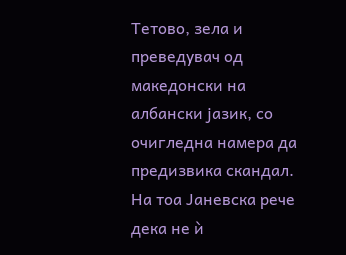Тетово, зела и преведувач од македонски на албански јазик, со очигледна намера да предизвика скандал. На тоа Јаневска рече дека не ѝ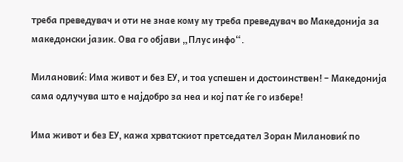треба преведувач и оти не знае кому му треба преведувач во Македонија за македонски јазик. Ова го објави „Плус инфо“.

Милановиќ: Има живот и без ЕУ, и тоа успешен и достоинствен! – Македонија сама одлучува што е најдобро за неа и кој пат ќе го избере!

Има живот и без ЕУ, кажа хрватскиот претседател Зоран Милановиќ по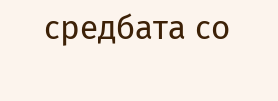средбата со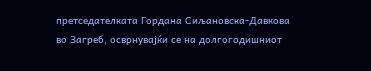претседателката Гордана Сиљановска-Давкова во Загреб, осврнувајќи се на долгогодишниот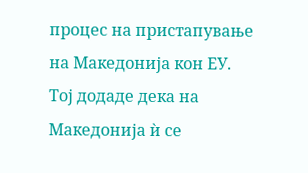процес на пристапување на Македонија кон ЕУ. Тој додаде дека на Македонија ѝ се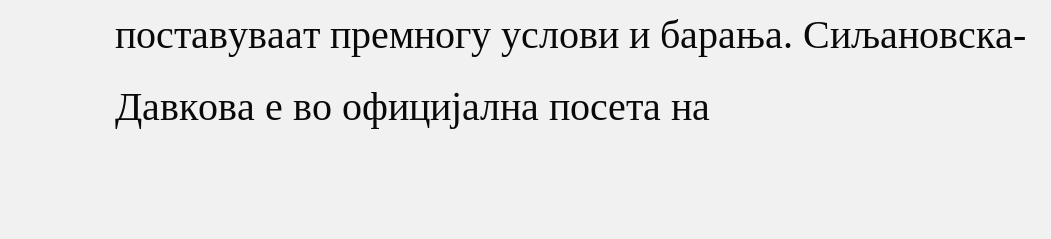поставуваат премногу услови и барања. Сиљановска-Давкова е во официјална посета на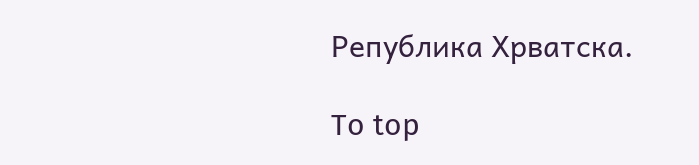Република Хрватска.

To top